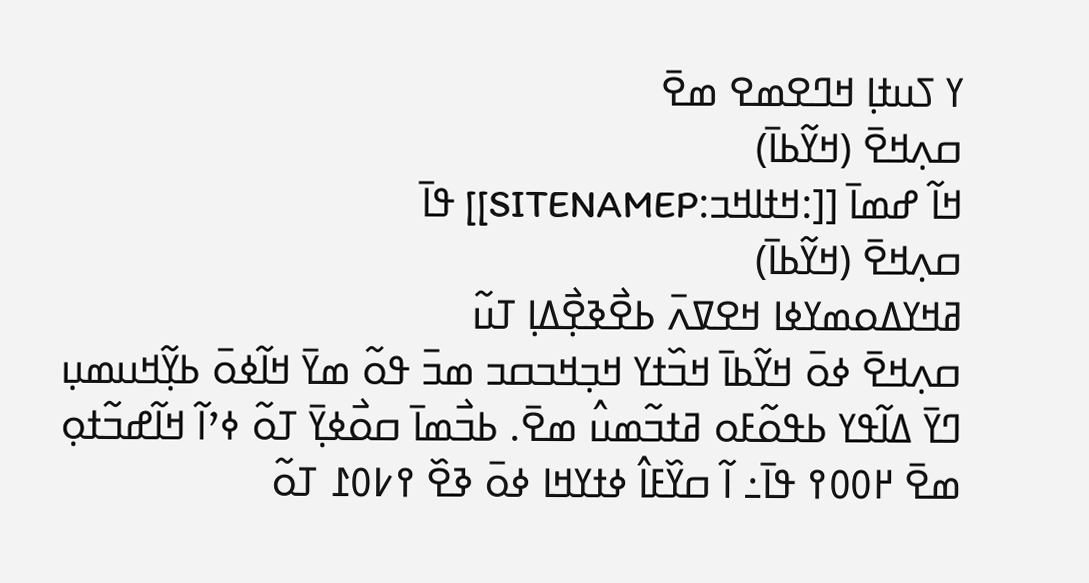ߌ ߖߎߙߊ߲ ߞߣߐߘߐ ߘߐ߫
ߛߍ߲ߞߐ߫ (ߞߌ߬ߕߊ߫)
ߞߊ߬ ߝߘߊ߫ [[:ߞߙߊߞߏ:SITENAMEP]] ߟߊ߫
ߛߍ߲ߞߐ߫ (ߞߌ߬ߕߊ߫)
ߥߞߌߡߋߘߌߦߊ ߞߐߜߍ߫ ߕߐ߯ߢߐ߲߯ߡߊ߲ ߠߎ߬
ߛߍ߲ߞߐ߫ ߦߋ߫ ߞߌ߬ߕߊ߫ ߞߏ߰ߙߌ ߞߏ߲ߞߏߛߏ ߘߏ߫ ߟߋ߬ ߘߌ߫ ߞߊ߬ߦߋ߫ ߕߌ߲߬ߞߎߘߎ߲ ߣߌ߫ ߡߊ߬ߟߌ ߕߟߋ߬ߓߋ ߥߙߏ߬ߘߎ߮ ߘߐ߫. ߕߏ߯ߘߊ߫ ߛߋ߯ߦߌ߲߫ ߠߋ߬ ߦߴߊ߬ ߞߊ߬ߝߏ߬ߙߋ߲ ߘߐ߫ ߂߀߀߉ ߟߊ߫߸ ߊ߬ ߛߌ߰ߓߊ߮ ߦߙߌߞߊ ߦߋ߫ ߢߐ߰ ߉߇߀߁ ߠߋ߬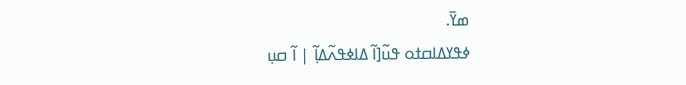ߘߌ߫.
ߦߟߌߡߊߛߙߋ ߟߎ߬[ߊ߬ ߡߊߦߟߍ߬ߡߊ߲߬ | ߊ߬ ߛߎ߲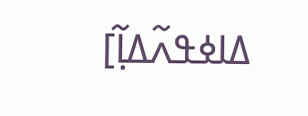ߡߊߦߟߍ߬ߡߊ߲߬]